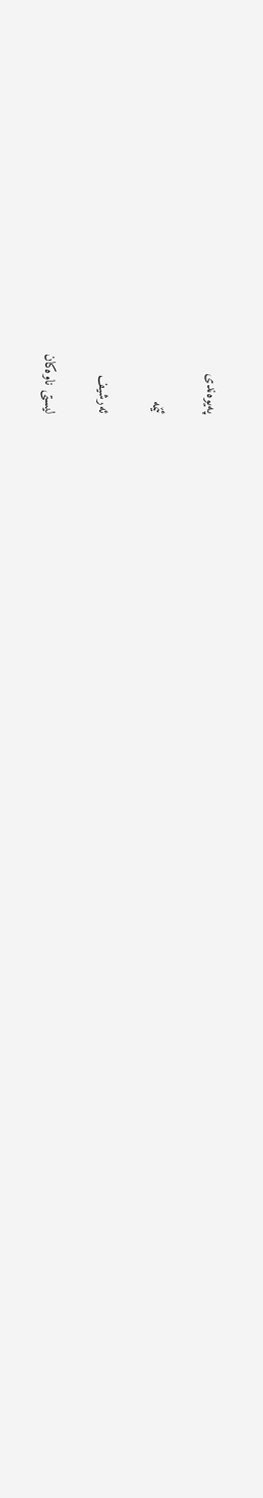په‌یوه‌ندی

ئێمه

ئه‌رشیف

لیستی ناوه‌کان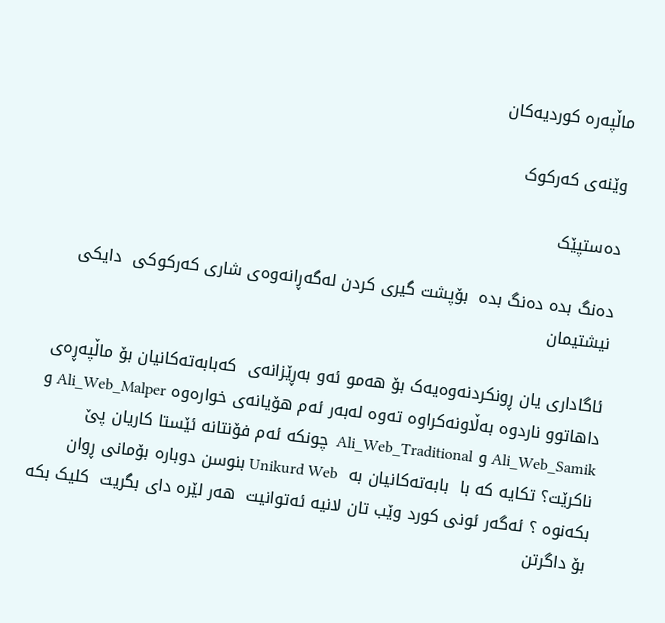ماڵپه‌ره‌ کوردیه‌کان

وێنه‌ی که‌رکوک

ده‌ستپێک

ده‌نگ بده ده‌نگ بده  بۆپشت گیری کردن له‌گه‌ڕانه‌وه‌ی شاری که‌رکوکی  دایکی نیشتیمان

ئاگاداری یان ڕونکردنه‌وه‌یه‌ک بۆ هه‌مو ئه‌و به‌ڕێزانه‌ی  که‌بابه‌ته‌کانیان بۆ ماڵپه‌ڕه‌ی داهاتوو ناردوه‌ به‌ڵاونه‌کراوه‌ ته‌وه‌ له‌به‌ر ئه‌م هۆیانه‌ی خواره‌وه‌ Ali_Web_Malper و Ali_Web_Samik و Ali_Web_Traditional  چونکه‌ ئه‌م فۆنتانه‌ ئێستا کاریان پێ ناکرێت؟ تکایه‌ که‌ با  بابه‌ته‌کانیان به ‌ Unikurd Web بنوسن دوباره‌ بۆمانی ڕوان بکه‌نوه‌ ؟ ئه‌گه‌ر ئونی کورد وێب تان لانیه‌ ئه‌توانیت  هه‌ر لێره‌ دای بگریت  کلیک بکه‌ بۆ داگرتن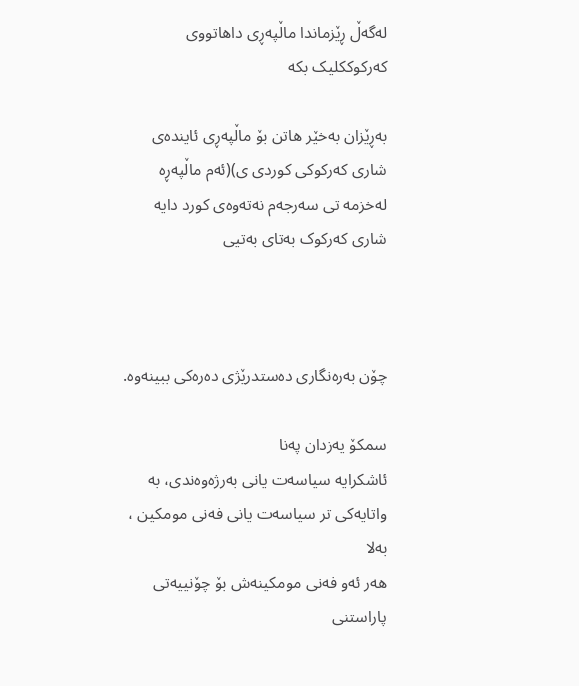له‌گه‌ڵ ڕێزماندا ماڵپه‌ڕی داهاتووی که‌رکوککلیک بکه‌

به‌ڕێزان به‌خێر هاتن بۆ ماڵپه‌ڕی ئاینده‌ی شاری که‌رکوکی کوردی ی)(ئه‌م ماڵپه‌ڕه‌ له‌خزمه‌ تی سه‌رجه‌م نه‌ته‌وه‌ی کورد دایه‌ شاری که‌رکوک به‌تای به‌تیی



چۆن به‌ره‌نگاری ده‌ستدرێژی ده‌ره‌كی ببینه‌وه‌.

سمكۆ یه‌زدان په‌نا
ئاشكرایه‌ سیاسه‌ت یانی به‌رژه‌وه‌ندی، به‌ واتایه‌كی تر سیاسه‌ت یانی فه‌نی مومكین ، به‌لا
هه‌ر ئه‌و فه‌نی مومكینه‌ش بۆ چۆنییه‌تی پاراستنی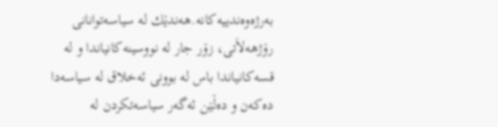به‌رژه‌وه‌ندییه‌كانه‌.هه‌ندێك له‌ سیاسه‌توانانی رۆژهه‌لاَتی، زۆر جار له‌ نووسینه‌كانیاندا و له‌ قسه‌كانیاندا باس له‌ بوونی ئه‌خلاق له‌ سیاسه‌دا ده‌كه‌ن و ده‌ڵێن ئه‌گه‌ر سیاسه‌تكردن له‌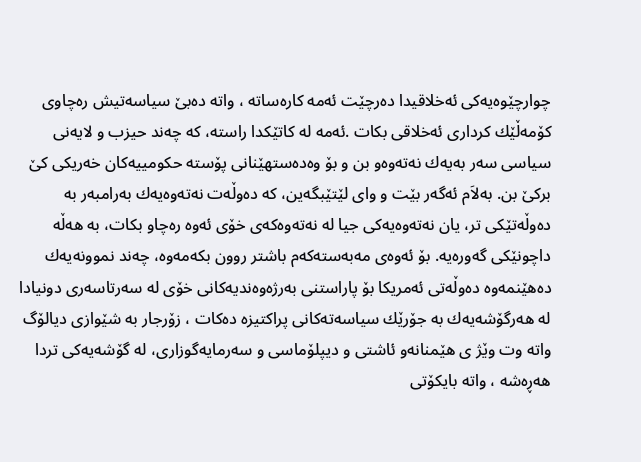چوارچێوه‌یه‌كی ئه‌خلاقیدا ده‌رچێت ئه‌مه‌ كاره‌ساته‌ ، واته‌ ده‌بێ سیاسه‌تیش ره‌چاوی كۆمه‌ڵێك كرداری ئه‌خلاقی بكات .ئه‌مه‌ له‌ كاتێكدا راسته‌، كه‌ چه‌ند حیزب و لایه‌نی سیاسی سه‌ر به‌یه‌ك نه‌ته‌وه‌و بن و بۆ وه‌ده‌ستهێنانی پۆسته‌ حكومییه‌كان خه‌ریكی كێ بركێ بن. به‌لاَم ئه‌گه‌ر بێت و وای لێتێبگه‌ین، كه‌ ده‌وڵه‌ت نه‌ته‌وه‌یه‌ك به‌رامبه‌ر به‌ ده‌وڵه‌تێكی تر، یان نه‌ته‌وه‌یه‌كی جیا له‌ نه‌ته‌وه‌كه‌ی خۆی ئه‌وه‌ ره‌چاو بكات، به‌ هه‌ڵه‌ داچونێكی گه‌وره‌یه‌. بۆ ئه‌وه‌ی مه‌به‌سته‌كه‌م باشتر روون بكه‌مه‌وه‌، چه‌ند نموونه‌یه‌ك ده‌هێنمه‌وه‌ ده‌وڵه‌تی ئه‌مریكا بۆ پاراستنی به‌رژه‌وه‌ندیه‌كانی خۆی له‌ سه‌رتاسه‌ری دونیادا له‌ هه‌رگۆشه‌یه‌ك به‌ جۆرێك سیاسه‌ته‌كانی پراكتیزه‌ ده‌كات ، زۆرجار به‌ شێوازی دیالۆگ واته‌ وت وێژ ی هێمنانه‌و ئاشتی و دیپلۆماسی و سه‌رمایه‌گوزاری، له‌ گۆشه‌یه‌كی تردا هه‌ڕه‌شه‌ ، واته‌ بایكۆتی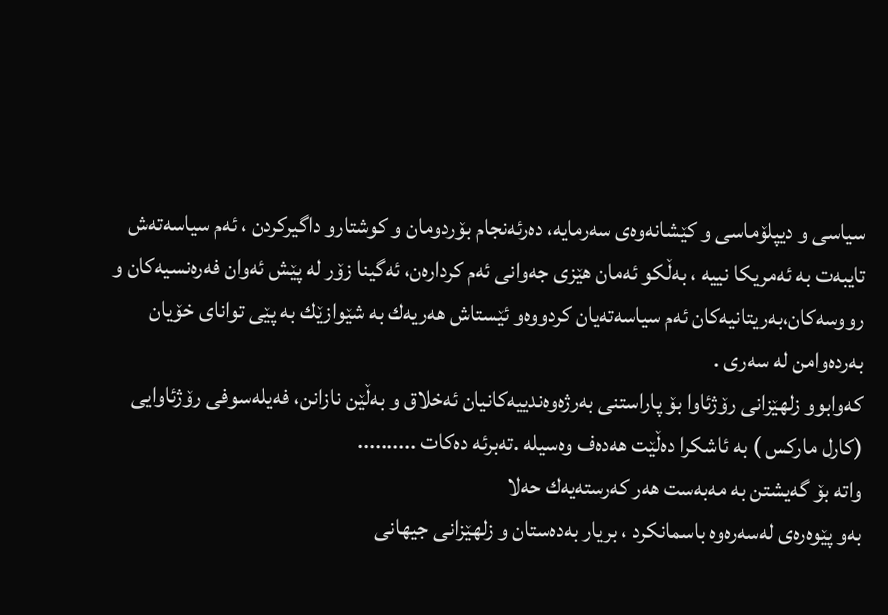سیاسی و دیپلۆماسی و كێشانه‌وه‌ی سه‌رمایه‌، ده‌رئه‌نجام بۆردومان و كوشتارو داگیركردن ، ئه‌م سیاسه‌ته‌ش تایبه‌ت به‌ ئه‌مریكا نییه‌ ، به‌ڵكو ئه‌مان هێزی جه‌وانی ئه‌م كرداره‌ن، ئه‌گینا زۆر له‌ پێش ئه‌وان فه‌ره‌نسیه‌كان و رووسه‌كان،به‌ریتانیه‌كان ئه‌م سیاسه‌ته‌یان كردووه‌و ئێستاش هه‌ریه‌ك به‌ شێوازێك به‌ پێی توانای خۆیان به‌رده‌وامن له‌ سه‌ری .
كه‌وابوو زلهێزانی رۆژئاوا بۆ پاراستنی به‌رژه‌وه‌ندییه‌كانیان ئه‌خلاق و به‌ڵێن نازانن، فه‌یله‌سوفی رۆژئاوایی (كارل ماركس ) به‌ ئاشكرا ده‌ڵێت هه‌ده‌ف وه‌سیله‌ .ته‌برئه‌ ده‌كات ..........
واته‌ بۆ گه‌یشتن به‌ مه‌به‌ست هه‌ر كه‌رسته‌یه‌ك حه‌لا
به‌و پێوه‌ره‌ی له‌سه‌ره‌وه‌ باسمانكرد ، بریار به‌ده‌ستان و زلهێزانی جیهانی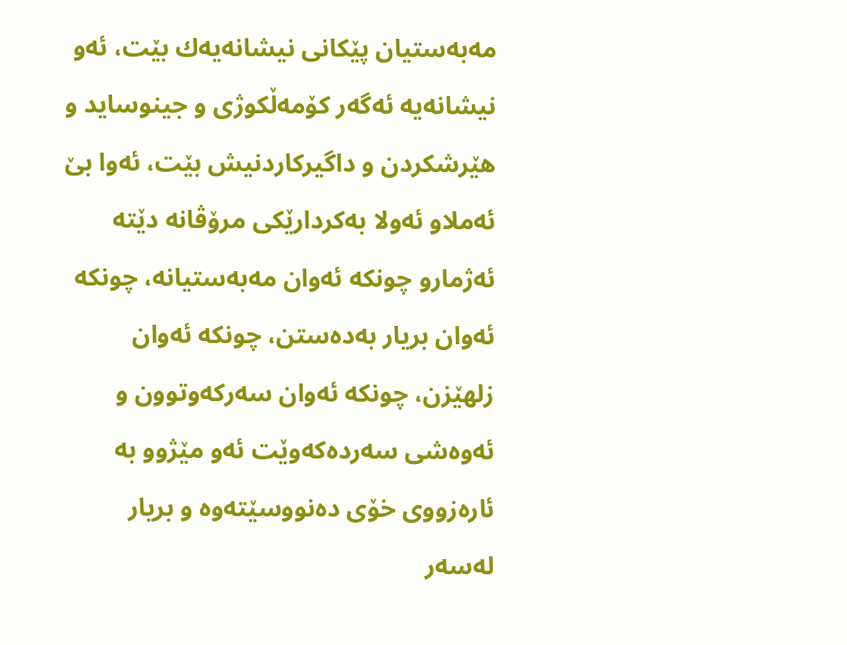مه‌به‌ستیان پێكانی نیشانه‌یه‌ك بێت، ئه‌و نیشانه‌یه‌ ئه‌گه‌ر كۆمه‌ڵكوژی و جینوساید و هێرشكردن و داگیركاردنیش بێت، ئه‌وا بێ ئه‌ملاو ئه‌ولا به‌كردارێكی مرۆڤانه‌ دێته‌ ئه‌ژمارو چونكه‌ ئه‌وان مه‌به‌ستیانه‌، چونكه‌ ئه‌وان بریار به‌ده‌ستن، چونكه‌ ئه‌وان زلهێزن، چونكه‌ ئه‌وان سه‌ركه‌وتوون و ئه‌وه‌شی سه‌رده‌كه‌وێت ئه‌و مێژوو به‌ ئاره‌زووی خۆی ده‌نووسێته‌وه‌ و بریار له‌سه‌ر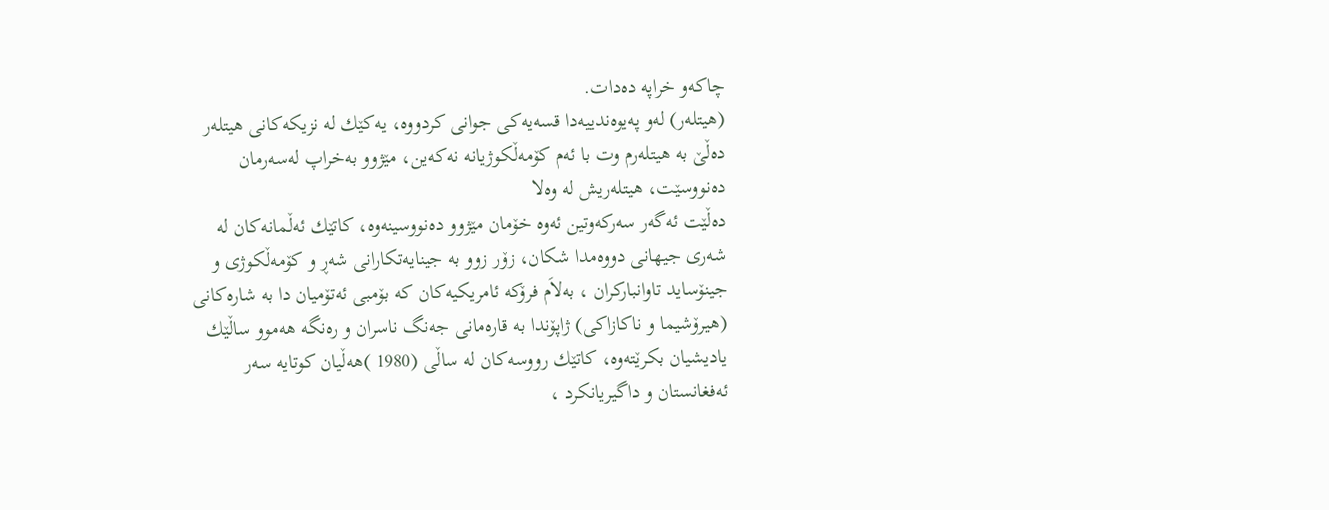چاكه‌و خراپه‌ ده‌دات.
(هیتله‌ر) له‌و په‌یوه‌ندییه‌دا قسه‌یه‌كی جوانی كردووه‌، یه‌كێك له‌ نزیكه‌كانی هیتله‌ر ده‌ڵێ به‌ هیتله‌رم وت با ئه‌م كۆمه‌ڵكوژیانه‌ نه‌كه‌ین، مێژوو به‌خراپ له‌سه‌رمان ده‌نووسێت، هیتله‌ریش له‌ وه‌لا
ده‌ڵێت ئه‌گه‌ر سه‌ركه‌وتین ئه‌وه‌ خۆمان مێژوو ده‌نووسینه‌وه‌، كاتێك ئه‌ڵمانه‌كان له‌ شه‌ری جیهانی دووه‌مدا شكان، زۆر زوو به‌ جینایه‌تكارانی شه‌ڕ و كۆمه‌ڵكوژی و جینۆساید تاوانباركران ، به‌لاَم فرۆكه‌ ئامریكیه‌كان كه‌ بۆمبی ئه‌تۆمیان دا به‌ شاره‌كانی (هیرۆشیما و ناكازاكی) ژاپۆندا به‌ قاره‌مانی جه‌نگ ناسران و ره‌نگه‌ هه‌موو ساڵێك یادیشیان بكرێته‌وه‌، كاتێك رووسه‌كان له‌ ساڵی (1980 )هه‌ڵیان كوتایه‌ سه‌ر ئه‌فغانستان و داگیریانكرد ،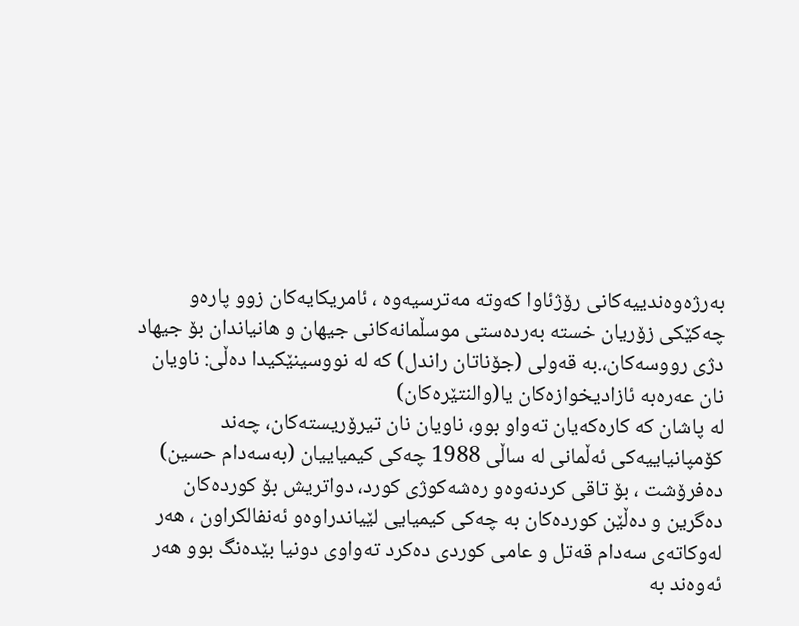به‌رژه‌وه‌ندییه‌كانی رۆژئاوا كه‌وته‌ مه‌ترسیه‌وه‌ ، ئامریكایه‌كان زوو پاره‌و چه‌كێكی زۆریان خسته‌ به‌رده‌ستی موسڵمانه‌كانی جیهان و هانیاندان بۆ جیهاد دژی رووسه‌كان،.به‌ قه‌ولی (جۆناتان راندل) كه‌ له‌ نووسینێكیدا ده‌ڵی: ناویان نان عه‌ره‌به‌ ئازادیخوازه‌كان یا(والنتێره‌كان)
له‌ پاشان كه‌ كاره‌كه‌یان ته‌واو بوو، ناویان نان تیرۆریسته‌كان، چه‌ند كۆمپانیاییه‌كی ئه‌ڵمانی له‌ ساڵی 1988 چه‌كی كیمیاییان (به‌سه‌دام حسین) ده‌فرۆشت ، بۆ تاقی كردنه‌وه‌و ره‌شه‌كوژی كورد، دواتریش بۆ كورده‌كان ده‌گرین و ده‌ڵێن كورده‌كان به‌ چه‌كی كیمیایی لێیاندراوه‌و ئه‌نفالكراون ، هه‌ر له‌وكاته‌ی سه‌دام قه‌تل و عامی كوردی ده‌كرد ته‌واوی دونیا بێده‌نگ بوو هه‌ر ئه‌وه‌ند به‌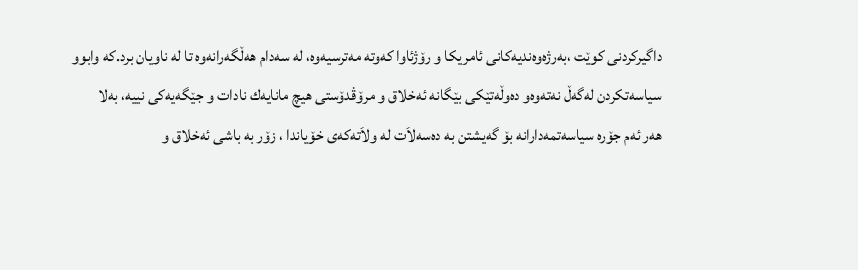داگیركردنی كوێت ،به‌رژه‌وه‌ندیه‌كانی ئامریكا و رۆژئاوا كه‌وته‌ مه‌ترسیه‌وه‌، له‌ سه‌دام هه‌ڵگه‌رانه‌وه‌ تا له‌ ناویان برد.كه‌ وابوو سیاسه‌تكردن له‌گه‌ڵ نه‌ته‌وه‌و ده‌وڵه‌تێكی بێگانه‌ ئه‌خلاق و مرۆڤدۆستی هیچ مانایه‌ك نادات و جێگه‌یه‌كی نییه‌، به‌لا
هه‌ر ئه‌م جۆره‌ سیاسه‌تمه‌دارانه‌ بۆ گه‌یشتن به‌ ده‌سه‌لاَت له‌ ولاَته‌كه‌ی خۆیاندا ، زۆر به‌ باشی ئه‌خلاق و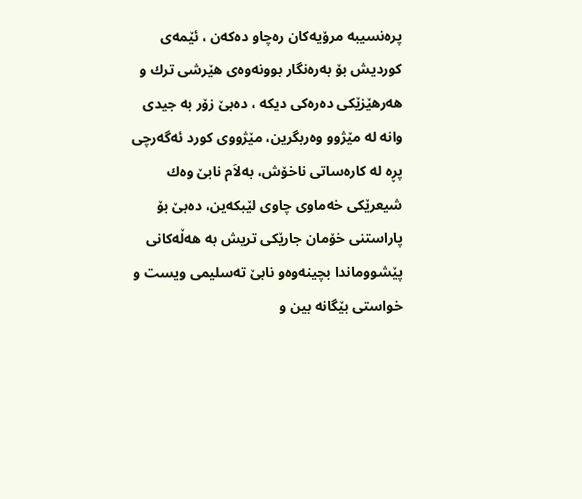پره‌نسیبه‌ مرۆیه‌كان ره‌چاو ده‌كه‌ن ، ئێمه‌ی كوردیش بۆ به‌ره‌نگار بوونه‌وه‌ی هێرشی ترك و هه‌رهێزێكی ده‌ره‌كی دیكه‌ ، ده‌بێ زۆر به‌ جیدی وانه‌ له‌ مێژوو وه‌ربگرین، مێژووی كورد ئه‌گه‌رچی پڕه‌ له‌ كاره‌ساتی ناخۆش، به‌لاَم نابێ وه‌ك شیعرێكی خه‌ماوی چاوی لێبكه‌ین، ده‌بێ بۆ پاراستنی خۆمان جارێكی تریش به‌ هه‌ڵه‌كانی پێشووماندا بچینه‌وه‌و نابێ ته‌سلیمی ویست و خواستی بێگانه‌ بین و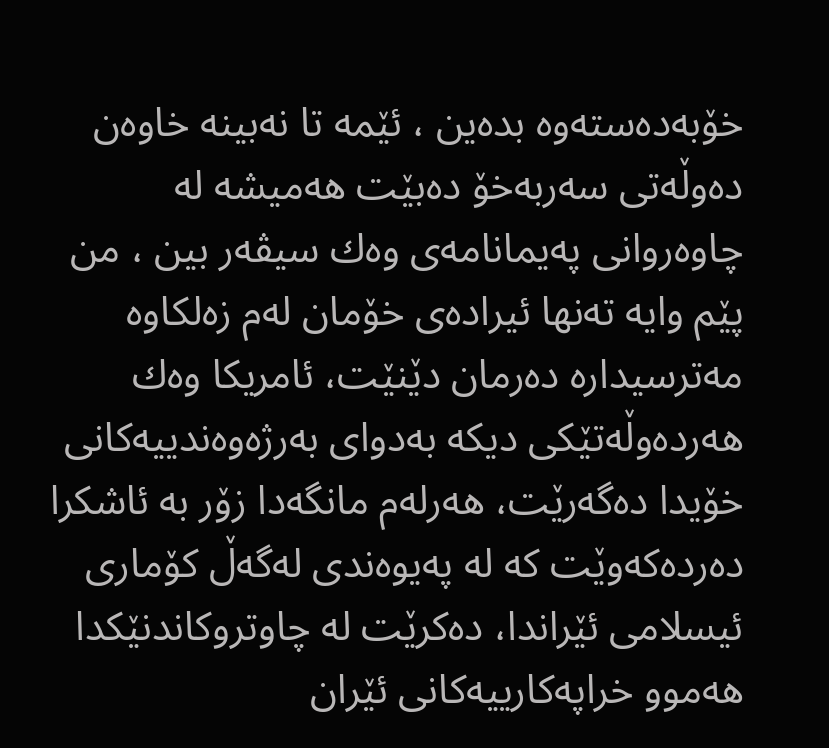خۆبه‌ده‌سته‌وه‌ بده‌ین ، ئێمه‌ تا نه‌بینه‌ خاوه‌ن ده‌وڵه‌تی سه‌ربه‌خۆ ده‌بێت هه‌میشه‌ له‌ چاوه‌روانی په‌یمانامه‌ی وه‌ك سیڤه‌ر بین ، من پێم وایه‌ ته‌نها ئیراده‌ی خۆمان له‌م زه‌لكاوه‌ مه‌ترسیداره‌ ده‌رمان دێنێت، ئامریكا وه‌ك هه‌رده‌وڵه‌تێكی دیكه‌ به‌دوای به‌رژه‌وه‌ندییه‌كانی خۆیدا ده‌گه‌رێت، هه‌رله‌م مانگه‌دا زۆر به‌ ئاشكرا ده‌رده‌كه‌وێت كه‌ له‌ په‌یوه‌ندی له‌گه‌ڵ كۆماری ئیسلامی ئێراندا، ده‌كرێت له‌ چاوتروكاندنێكدا هه‌موو خراپه‌كارییه‌كانی ئێران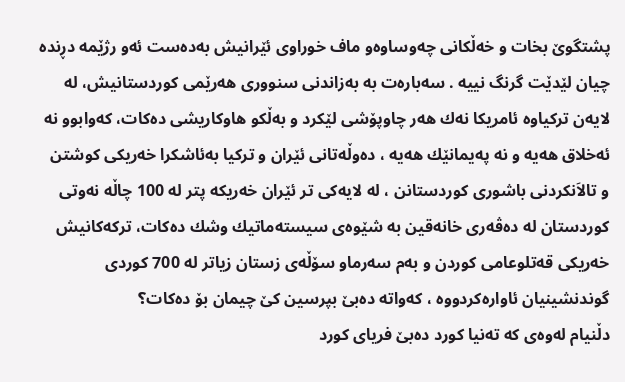پشتگوێ بخات و خه‌ڵكانی چه‌وساوه‌و ماف خوراوی ئێرانیش به‌ده‌ست ئه‌و رژێمه‌ دڕنده‌ چیان لێدێت گرنگ نییه‌ . سه‌باره‌ت به‌ به‌زاندنی سنووری هه‌رێمی كوردستانیش، له‌ لایه‌ن تركیاوه‌ ئامریكا نه‌ك هه‌ر چاوپۆشی لێكرد و به‌ڵكو هاوكاریشی ده‌كات، كه‌وابوو نه‌ ئه‌خلاق هه‌یه‌ و نه‌ په‌یمانێك هه‌یه‌ ، ده‌وڵه‌تانی ئێران و تركیا به‌ئاشكرا خه‌ریكی كوشتن و تالاَنكردنی باشوری كوردستانن ، له‌ لایه‌كی تر ئێران خه‌ریكه‌ پتر له‌ 100 چاڵه‌ نه‌وتی كوردستان له‌ ده‌ڤه‌ری خانه‌قین به‌ شێوه‌ی سیسته‌ماتیك وشك ده‌كات، تركه‌كانیش خه‌ریكی قه‌تلوعامی كوردن و به‌م سه‌رماو سۆڵه‌ی زستان زیاتر له‌ 700 كوردی گوندنشینیان ئاواره‌كردووه‌ ، كه‌واته‌ ده‌بێ بپرسین كێ چیمان بۆ ده‌كات؟
دڵنیام له‌وه‌ی كه‌ ته‌نیا كورد ده‌بێ فریای كورد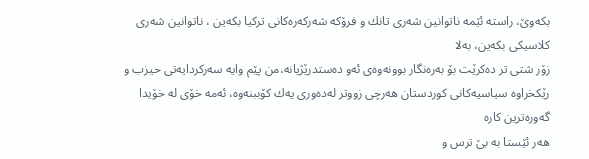بكه‌وێ، راسته‌ ئێمه‌ ناتوانین شه‌ری تانك و فرۆكه‌ شه‌ركه‌ره‌كانی تركیا بكه‌ین ، ناتوانین شه‌ری كلاسیكی بكه‌ین، به‌لا
زۆر شتی تر ده‌كرێت بۆ به‌ره‌نگار بوونه‌وه‌ی ئه‌و ده‌ستدرێژیانه‌،من پێم وایه‌ سه‌ركردایه‌تی حیزب و رێكخراوه‌ سیاسیه‌كانی كوردستان هه‌رچی زووتر له‌ده‌وری یه‌ك كۆببنه‌وه‌، ئه‌مه‌ خۆی له‌ خۆیدا گه‌وره‌ترین كاره‌
هه‌ر ئێستا به‌ بێ ترس و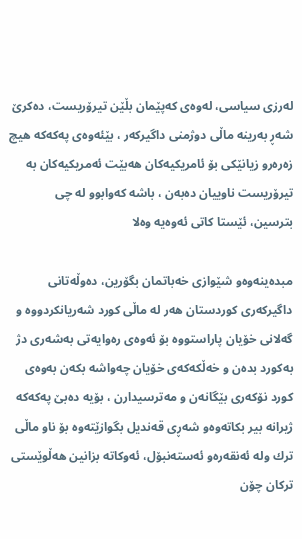له‌رزی سیاسی، له‌وه‌ی كه‌پێمان بڵێن تیرۆریست، ده‌كرێ شه‌ڕ به‌رینه‌ ماڵی دوژمنی داگیركه‌ر ، بێئه‌وه‌ی په‌كه‌كه‌ هیچ زه‌ره‌رو زیانێكی بۆ ئامریكیه‌كان هه‌بێت ئه‌مریكیه‌كان به‌ تیرۆریست ناوییان ده‌به‌ن ، باشه‌ كه‌وابوو له‌ چی بترسین، ئێستا كاتی ئه‌وه‌یه‌ وه‌لا

مبده‌ینه‌وه‌و شێوازی خه‌باتمان بگۆرین، ده‌وڵه‌تانی داگیركه‌ری كوردستان هه‌ر له‌ ماڵی كورد شه‌ریانكردووه‌ و گه‌لانی خۆیان پاراستووه‌ بۆ ئه‌وه‌ی ره‌وایه‌تی به‌شه‌ری دژ به‌كورد بده‌ن و خه‌ڵكه‌كه‌ی خۆیان چه‌واشه‌ بكه‌ن به‌وه‌ی كورد نۆكه‌ری بێگانه‌ن و مه‌ترسیدارن ، بۆیه‌ ده‌بێ په‌كه‌كه‌ ژیرانه‌ بیر بكاته‌وه‌و شه‌ڕی قه‌ندیل بگوازێته‌وه‌ بۆ ناو ماڵی ترك وله‌ ئه‌نقه‌ره‌و ئه‌سته‌نبۆل، ئه‌وكاته‌ بزانین هه‌ڵوێستی تركان چۆن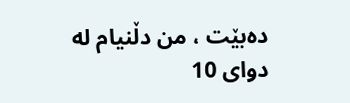ده‌بێت ، من دڵنیام له‌ دوای 10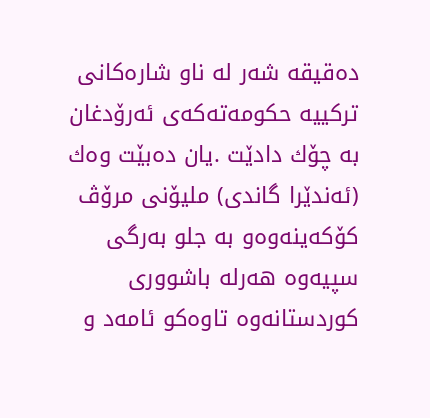ده‌قیقه‌ شه‌ر له‌ ناو شاره‌كانی تركییه‌ حكومه‌ته‌كه‌ی ئه‌رۆدغان به‌ چۆك دادێت .یان ده‌بێت وه‌ك (ئه‌ندێرا گاندی) ملیۆنی مرۆڤ كۆكه‌ینه‌وه‌و به‌ جلو به‌رگی سپیه‌وه‌ هه‌رله‌ باشووری كوردستانه‌وه‌ تاوه‌كو ئامه‌د و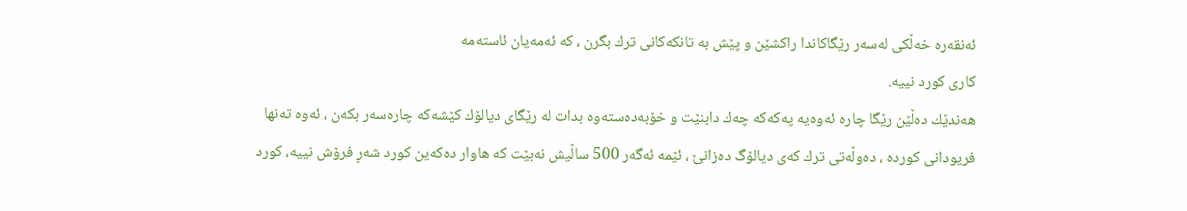ئه‌نقه‌ره‌ خه‌ڵكی له‌سه‌ر رێگاكاندا راكشێن و پێش به‌ تانكه‌كانی ترك بگرن ، كه‌ ئه‌مه‌یان ئاسته‌مه‌
كاری كورد نییه‌.
هه‌ندێك ده‌ڵێن رێگا چاره‌ ئه‌وه‌یه‌ په‌كه‌كه‌ چه‌ك دابنێت و خۆبه‌ده‌سته‌وه‌ بدات له‌ رێگای دیالۆك كێشه‌كه‌ چاره‌سه‌ر بكه‌ن ، ئه‌وه‌ ته‌نها فریودانی كورده‌ ، ده‌وڵه‌تی ترك كه‌ی دیالۆگ ده‌زانێ ، ئێمه‌ ئه‌گه‌ر 500 ساڵیش نه‌بێت كه‌ هاوار ده‌كه‌ین كورد شه‌ڕ فرۆش نییه‌، كورد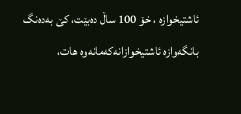ئاشتیخوازه‌ ، خۆ 100 ساڵ ده‌بێت، كێ به‌ده‌نگ بانگه‌وازه‌ ئاشتیخوازانه‌كه‌مانه‌وه‌ هات،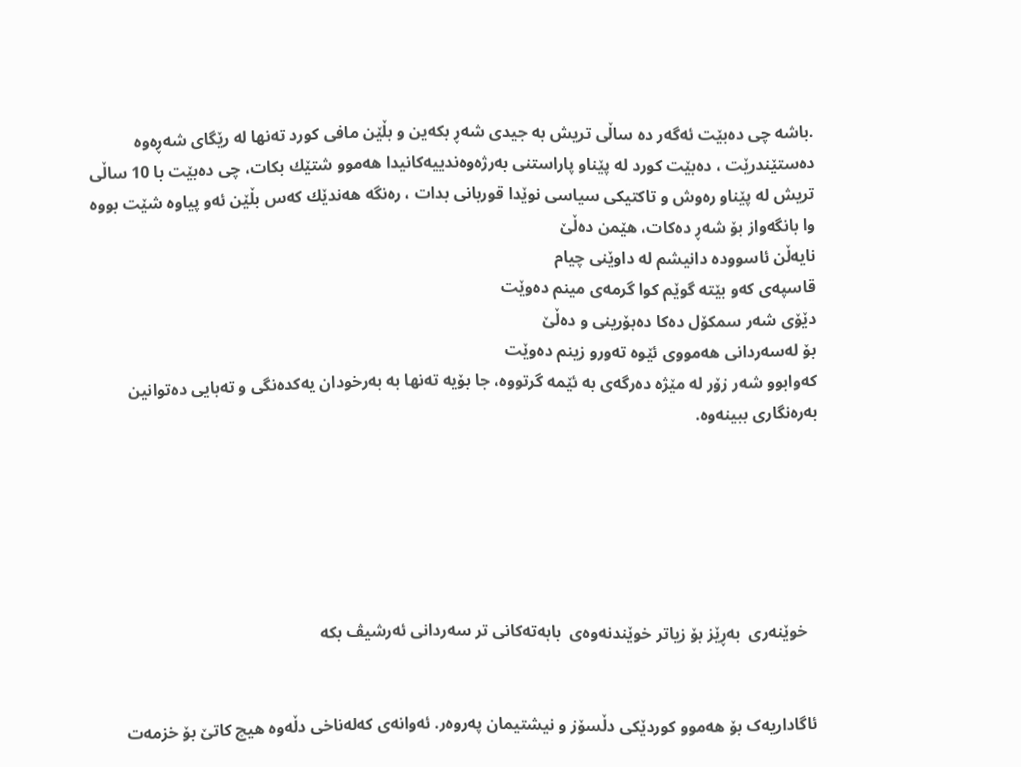.باشه‌ چی ده‌بێت ئه‌گه‌ر ده‌ ساڵی تریش به‌ جیدی شه‌ڕ بكه‌ین و بڵێن مافی كورد ته‌نها له‌ رێگای شه‌ڕه‌وه‌ ده‌ستێندرێت ، ده‌بێت كورد له‌ پێناو پاراستنی به‌رژه‌وه‌ندییه‌كانیدا هه‌موو شتێك بكات، چی ده‌بێت با 10 ساڵی تریش له‌ پێناو ره‌وش و تاكتیكی سیاسی نوێدا قوربانی بدات ، ره‌نگه‌ هه‌ندێك كه‌س بڵێن ئه‌و پیاوه‌ شێت بووه‌ وا بانگه‌واز بۆ شه‌ڕ ده‌كات، هێمن ده‌ڵێ
نایه‌ڵن ئاسووده‌ دانیشم له‌ داوێنی چیام
قاسپه‌ی كه‌و بێته‌ گوێم كوا گرمه‌ی مینم ده‌وێت
دێۆی شه‌ر سمكۆل ده‌كا ده‌بۆرینی و ده‌ڵێ
بۆ له‌سه‌ردانی هه‌مووی ئێوه‌ ته‌ورو زینم ده‌وێت
كه‌وابوو شه‌ر زۆر له‌ مێژه‌ ده‌رگه‌ی به‌ ئێمه‌ گرتووه‌، جا بۆیه‌ ته‌نها به‌ به‌رخودان یه‌كده‌نگی و ته‌بایی ده‌توانین به‌ره‌نگاری ببینه‌وه‌.






   خوێنه‌ری  به‌ڕێز بۆ زیاتر خوێندنه‌وه‌ی  بابه‌ته‌کانی تر سه‌ردانی ئه‌رشیڤ بکه


 ئاگاداریه‌ک بۆ هه‌موو کوردێکی دڵسۆز و نیشتیمان په‌روه‌ر. ئه‌وانه‌ی که‌له‌ناخی دڵه‌وه‌ هیچ کاتێ بۆ خزمه‌ت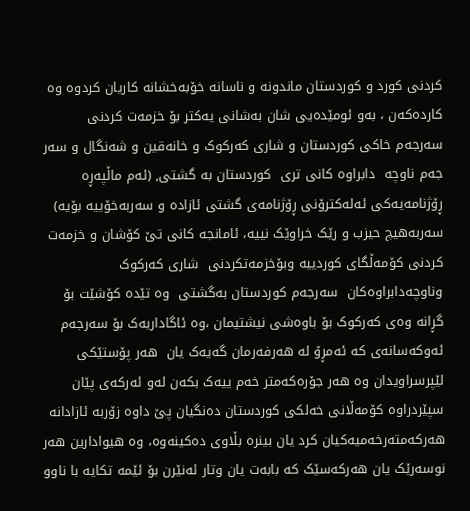کردنی کورد و کوردستان ماندونه‌ و ناسانه‌ خۆبه‌خشانه‌ کاریان کردوه‌ وه‌ کارده‌که‌ن ، به‌و ئومێده‌یی شان به‌شانی یه‌کتر بۆ خزمه‌ت کردنی سه‌رجه‌م خاکی کوردستان و شاری که‌رکوک و خانه‌قین و شه‌نگال و سه‌ر جه‌م ناوچه  دابراوه‌ کانی تری  کوردستان به‌ گشتی, (ئه‌م ماڵپه‌ڕه‌ ڕۆژنامه‌یه‌کی ئه‌له‌کترۆنی ڕۆژنامه‌ی گشتی ئازاده‌ و سه‌ربه‌خۆییه‌ بۆیه) سه‌ربه‌هیچ حیزب و رێک خراوێک نییه‌، ئامانجه‌ کانی تێ کۆشان و خزمه‌ت کردنی کۆمه‌ڵگای کوردییه‌ وبۆخزمه‌تکردنی  شاری که‌رکوک وناوچه‌دابراوه‌کان  سه‌رجه‌م کوردستان به‌گشتی  وه‌ تێده‌ کۆشێت بۆ گڕانه‌ وه‌ی که‌رکوک بۆ باوه‌شی نیشتیمان ،وه‌ ئاگاداریه‌ک بۆ سه‌رجه‌م ئه‌وکه‌سانه‌ی که‌ ئه‌مڕۆ له‌ هه‌رفه‌رمان گه‌یه‌ک یان  هه‌ر پۆستێکی لێپرسراویدان وه‌ هه‌ر جۆره‌که‌متر خه‌م ییه‌ک بکه‌ن له‌و ئه‌رکه‌ی پێان سپێردراوه‌ کۆمه‌ڵانی خه‌لکی کوردستان ده‌نگیان پێ داوه‌ زۆربه‌ ئازادانه‌ هه‌رکه‌مته‌رخه‌میه‌کیان کرد یان بینره‌ بڵاوی ده‌کینه‌وه‌، وه‌ هیوادارین هه‌ر نوسه‌رێک یان هه‌رکه‌سێک که‌ بابه‌ت یان وتار ئه‌نێرن بۆ ئێمه‌ تکایه‌ با ناوو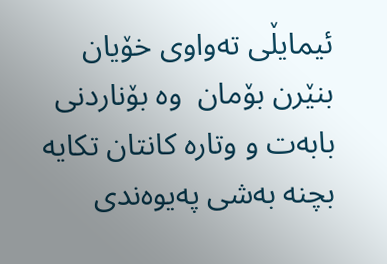ئیمایڵی ته‌واوی خۆیان بنێرن بۆمان  وه‌ بۆناردنی بابه‌ت و وتاره‌ کانتان تکایه‌ بچنه‌ به‌شی په‌یوه‌ندی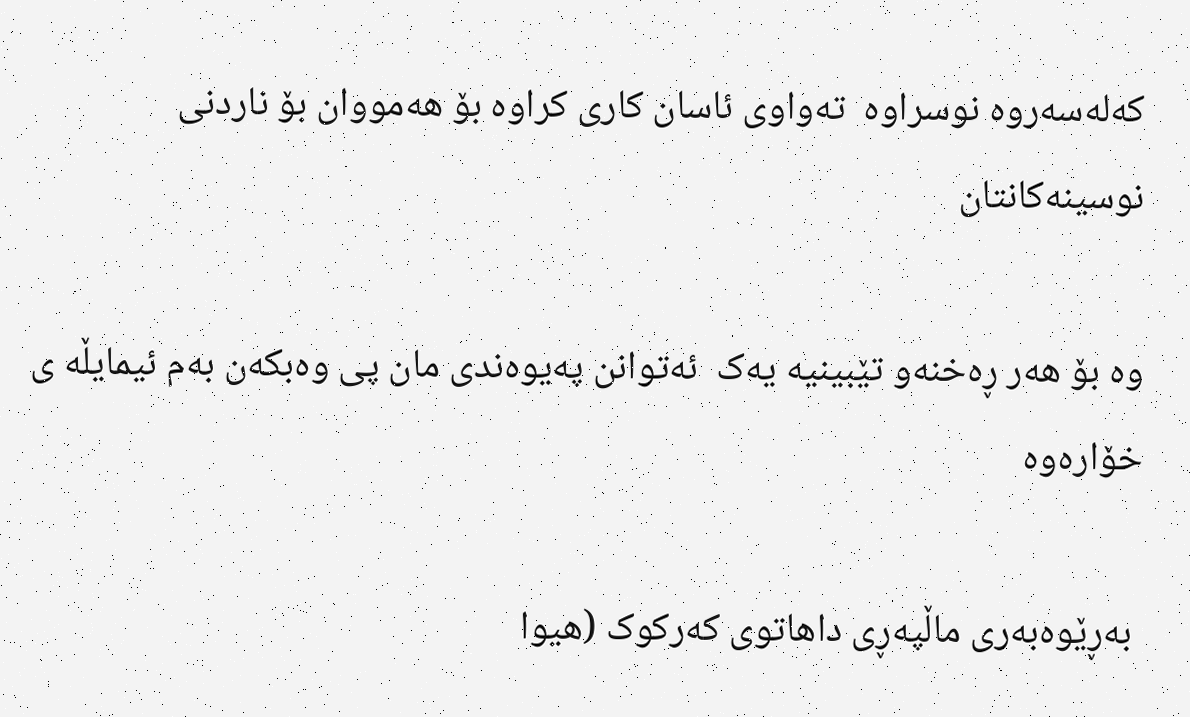که‌له‌سه‌روه‌ نوسراوه‌  ته‌واوی ئاسان کاری کراوه‌ بۆ هه‌مووان بۆ ناردنی نوسینه‌کانتان

وه‌ بۆ هه‌ر ڕه‌خنه‌و تێبینیه‌ یه‌ک  ئه‌توانن په‌یوه‌ندی مان پی وه‌بکه‌ن به‌م ئیمایڵه ی خۆاره‌وه

 به‌ڕێوه‌به‌ری ماڵپه‌ڕی داهاتوی که‌رکوک (هیوا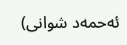ئه‌حمه‌د شوانی)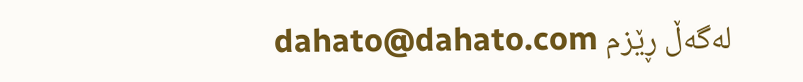له‌گه‌ڵ ڕێزم dahato@dahato.com